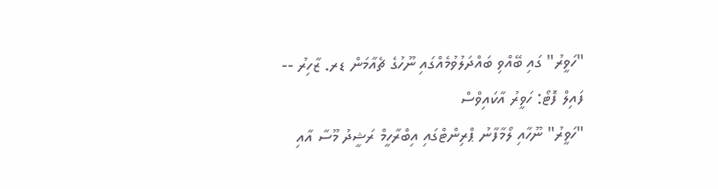"ހަވީރު" ގައި ބޭއްވި ބައްދަލުވުމެއްގައި ނޫހުގެ ޗެއާމަން ޑރ. ޒާހިރު -- ފައިލް ފޮޓޯ: ހަވީރު އާކައިވްސް
"ހަވީރު" ނޫހާއި ލޯމާފާނު ޕްރިންޓްގައި އިބްރާހީމް ރަޝީދު މޫސާ އާއި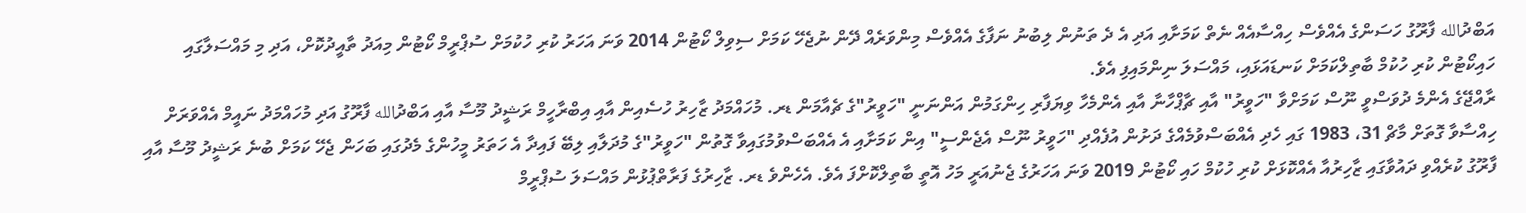އަބްދުالله ފާރޫގު ހަސަންގެ އެއްވެސް ހިއްސާއެއް ނެތް ކަމަށާއި އަދި އެ ދެ ތަނުން ލިބުނު ނަފާގެ އެއްވެސް މިންވަރެއް ދޭން ނުޖެހޭ ކަމަށް ސިވިލް ކޯޓުން 2014 ވަނަ އަހަރު ކުރި ހުކުމަށް ސުޕްރީމް ކޯޓުން މިއަދު ތާއީދުކޮށް، އަދި މި މައްސަލާގައި ހައިކޯޓުން ކުރި ހުކުމް ބާތިލްކަމަށް ކަނޑައަޅައި، މައްސަލަ ނިންމައިފި އެވެ.
ރާއްޖޭގެ އެންމެ ދުވަސްވީ ނޫސް ކަމަށްވާ "ހަވީރު" އާއި ޗާޕްހާނާ އާއި އެންމެހާ ވިޔަފާރި ހިންގަމުން އަންނަނީ "ހަވީރު"ގެ ޗެއާމަން ޑރ. މުހައްމަދު ޒާހިރު ހުސެއިން އާއި އިބްރާހީމް ރަޝީދު މޫސާ އާއި އަބްދުالله ފާރޫގު އަދި މުހައްމަދު ނައީމް އެއްވަރަށް ހިއްސާވާ ގޮތަށް މާޗް 31، 1983 ގައި ހެދި އެއްބަސްވުމެއްގެ ދަށުން އުފެއްދި "ހަވީރު ނޫސް އެޖެންސީ" އިން ކަމަށާއި އެ އެއްބަސްވުމުގައިވާ ގޮތުން "ހަވީރު"ގެ މުދަލާއި ލިބޭ ފައިދާ އެ ހަތަރު މީހުންގެ މެދުގައި ބަހަން ޖެހޭ ކަމަށް ބުނެ ރަޝީދު މޫސާ އާއި ފާރޫގު ކުރެއްވި ދައުވާގައި ޒާހިރުއާ އެއްކޮޅަށް ކުރި ހުކުމް ހައި ކޯޓުން 2019 ވަނަ އަހަރުގެ ޖެނުއަރީ މަހު އޮތީ ބާތިލްކޮށްފަ އެވެ. އެހެންވެ ޑރ. ޒާހިރުގެ ފަރާތްޕުޅުން މައްސަލަ ސުޕްރީމް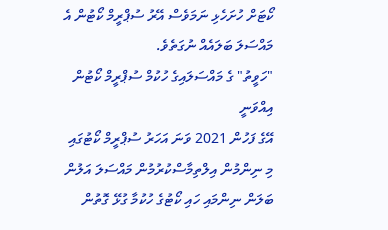ކޯޓަށް ހުށަހެޅި ނަމަވެސް އޭރު ސުޕްރީމް ކޯޓުން އެ މައްސަލަ ބަލައެއް ނުގަތެވެ.
"ހަވީތު" ގެ މައްސަލައިގެ ހުކުމް ސުޕްރީމް ކޯޓުން އިއްވަނީ
އޭގެ ފަހުން 2021 ވަނަ އަހަރު ސުޕްރީމް ކޯޓުގައި މި ނިންމުން އިލްތިމާސްކުރުމުން މައްސަލަ އަލުން ބަލަން ނިންމައި ހައި ކޯޓުގެ ހުކުމާ ގުޅޭ ގޮތުން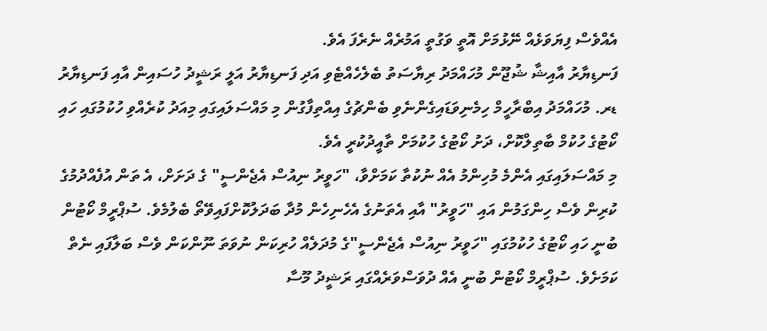އެއްވެސް ފިޔަވަޅެއް ނޭޅުމަށް އޮތީ ވަގުތީ އަމުރެއް ނެރެފަ އެވެ.
ފަނޑިޔާރު އާއިޝާ ޝުޖޫން މުހައްމަދު ރިޔާސަތު ބެލެހެއްޓެވި އަދި ފަނޑިޔާރު އަލީ ރަޝީދު ހުސައިން އާއި ފަނޑިޔާރު ޑރ. މުހައްމަދު އިބްރާހީމް ހިމެނިވަޑައިގެންނެވި ބެންޗުގެ އިއްތިފާގުން މި މައްސަލައިގައި މިއަދު ކުރެއްވި ހުކުމުގައި ހައި ކޯޓުގެ ހުކުމް ބާތިލްކޮށް، ދަށު ކޯޓުގެ ހުކުމަށް ތާއީދުކުރީ އެވެ.
މި މައްސަލައިގައި އެންމެ މުހިންމު އެއް ނުކުތާ ކަމަށްވާ، "ހަވީރު ނިއުސް އެޖެންސީ" ގެ ދަށަށް، އެ ތަން އުފެއްދުމުގެ ކުރިން ވެސް ހިންގަމުން އައި "ހަވީރު" އާއި އެތަނުގެ އެހެނިހެން މުދާ ބަދަލުކޮށްފައިވޭތޯ ބެލުމެވެ. ސުޕްރީމް ކޯޓުން ބުނީ ހައި ކޯޓުގެ ހުކުމުގައި "ހަވީރު ނިއުސް އެޖެންސީ"ގެ މުދަލެއް ހުރިކަން ނުވަތަ ނޫންކަން ވެސް ބަލާފައި ނެތް ކަމަށެވެ. ސުޕްރީމް ކޯޓުން ބުނީ އެއް ދުވަސްވަރެއްގައި ރަޝީދު މޫސާ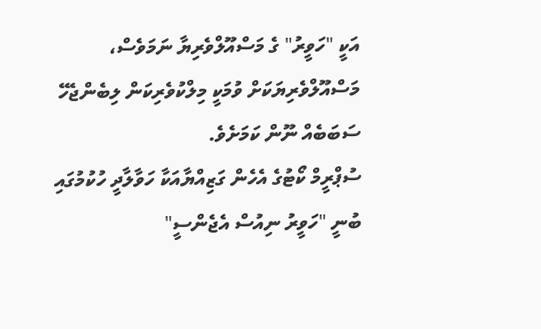އަކީ "ހަވީރު" ގެ މަސްއޫލްވެރިޔާ ނަމަވެސް، މަސްއޫލްވެރިޔަކަށް ވުމަކީ މިލްކުވެރިކަން ލިބެންޖެހޭ ސަބަބެއް ނޫން ކަމަށެވެ.
ސުޕްރީމް ކޯޓުގެ އެހެން ގަޒިއްޔާއަކާ ހަވާލާދީ ހުކުމުގައި ބުނީ "ހަވީރު ނިއުސް އެޖެންސީ"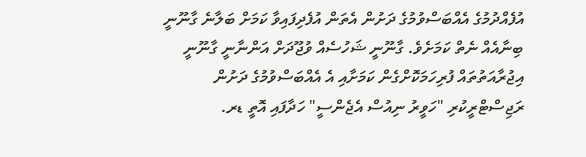އުފެއްދުމުގެ އެއްބަސްވުމުގެ ދަށުން އެތަން އުފެދިފައިވާ ކަމަށް ބަލާނެ ގާނޫނީ ބިނާއެއް ނެތް ކަމަށެވެ. ގާނޫނީ ޝަހުސެއް ވުޖޫދަށް އަންނާނީ ގާނޫނީ އިޖުރާއަތުތައް ފުރިހަމަކޮށްގެން ކަމަށާއި އެ އެއްބަސްވުމުގެ ދަށުން ރަޖިސްޓްރީކުރި "ހަވީރު ނިއުސް އެޖެންސީ" ހަދާފައި އޮތީ ޑރ.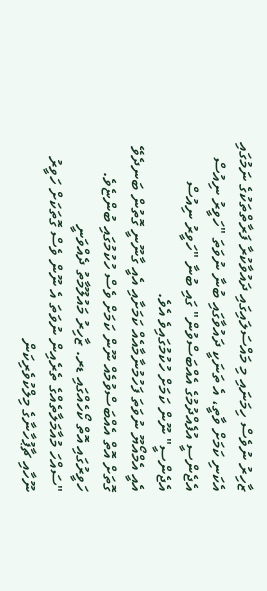ޒާހިރު ނުވެސް ހިމަނައި މި މައްސަލައިގައި ދައުވާކުރާ ފަރާތްތަކުގެ ނަމުގައި އެކަނި ކަމަށް ވާތީ، އެ ތަނަކީ ދައުވާގައި ބުނާ ނުވަތަ "ހަވީރު ނިއުސް އެޖެންސީ އުފެއްދުމުގެ އެއްބަސްވުން" ގައި ބުނާ "ހަވީރު ނިއުސް އެޖެންސީ" ނޫން ކަމަށް ހުކުމުގައިވެ އެވެ.
އެއީ އެމްއޯޔޫ ނުވަތަ ފަހުމުނާމާއެއް ކަމަށާއި އެއީ ގާނޫނީ ގޮތުން ބަނދެވޭ ގޮތަށް އޮތް އެއްބަސްވުމެއް ނޫން ކަމަށް ވެސް ހުކުމުގައި ބުންޏެވެ.
ހަވީރުގައި އޮތް ކޯހެއްގައި ޑރ. ޒާހިރު މައުލޫމާތު ދެއްވަނީ
"ސައްހަ މުއާމަލާތެއްގެ ތެރެއިން ނުވަތަ އެ ނޫން ވެސް ގޮތަކަށް ހަވީރު ނޫހާއި ޗާޕުހާނާގެ މިލްކުވެރިކަން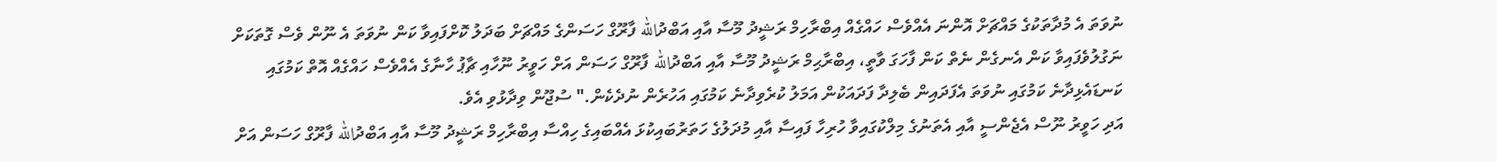ނުވަތަ އެ މުދާތަކުގެ މައްޗަށް އޮންނަ އެއްވެސް ހައްގެއް އިބްރާހިމް ރަޝީދު މޫސާ އާއި އަބްދުالله ފާރޫގް ހަސަންގެ މައްޗަށް ބަދަލު ކޮށްފައިވާ ކަން ނުވަތަ އެ ނޫން ވެސް ގޮތަކަށް ނަގުލުވެފައިވާ ކަން އެނގެން ނެތް ކަން ފާހަގަ ވާތީ، އިބްރާޙިމް ރަޝީދު މޫސާ އާއި އަބްދުالله ފާރޫގް ހަސަން އަށް ހަވީރު ނޫހާއި ޗާޕު ހާނާގެ އެއްވެސް ހައްގެއް އޮތް ކަމުގައި ކަނޑައެޅިދާނެ ކަމުގައި ނުވަތަ އެފަދައިން ބެލިދާ ފަދައަކުން އަމަލު ކުރެވިދާނެ ކަމުގައި އަހުރެން ނުދެކެން." ސުޖޫން ވިދާޅުވި އެވެ.
އަދި ހަވީރު ނޫސް އެޖެންސީ އާއި އެތަނުގެ މިލްކުގައިވާ ހުރިހާ ފައިސާ އާއި މުދަލުގެ ހަތަރުބައިކުޅަ އެއްބައިގެ ހިއްސާ އިބްރާހިމް ރަޝީދު މޫސާ އާއި އަބްދުالله ފާރޫގް ހަސަން އަށް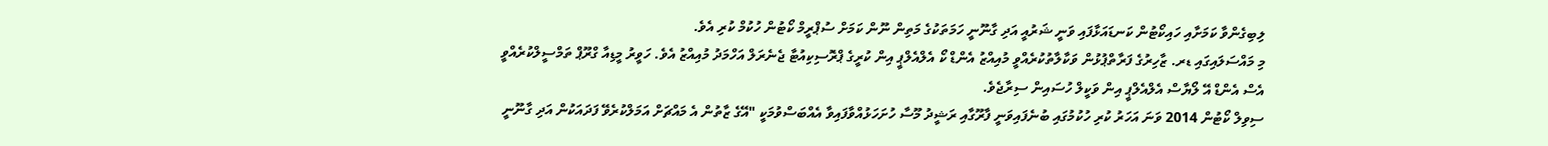ލިބިގެންވާ ކަމަށާއި ހައިކޯޓުން ކަނޑައަޅާފައި ވަނީ ޝަރުއީ އަދި ގާނޫނީ ހަމަތަކުގެ މަތިން ނޫން ކަމަށް ސުޕްރީމް ކޯޓުން ހުކުމް ކުރި އެވެ.
މި މައްސަލައިގައި ޑރ. ޒާހިރުގެ ފަރާތްޕުޅުން ވަކާލާތުކުރެއްވީ މުއިއްޒު އެންޑް ކޯ އެލްއެލްޕީ އިން ކުރީގެ ޕްރޮސިކިއުޓާ ޖެނެރަލް އަހްމަދު މުއިއްޒު އެވެ. ހަވީރު މީޑިއާ ގްރޫޕް ތަމްސީލްކުރެއްވީ އެސް އެންޑް އޭ ލޯޔާސް އެލްއެލްޕީ އިން ވަކީލް ހުސައިން ސިރާޖެވެ.
ސިވިލް ކޯޓުން 2014 ވަނަ އަހަރު ކުރި ހުކުމުގައި ބުނެފައިވަނީ ފާރޫގާއި ރަޝީދު މޫސާ ހުށަހަޅުއްވާފައިވާ އެއްބަސްވުމަކީ "އޭގެ ޒާތުން އެ މައްޗަށް އަމަލްކުރެވޭ ފަދައަކުން އަދި ގާނޫނީ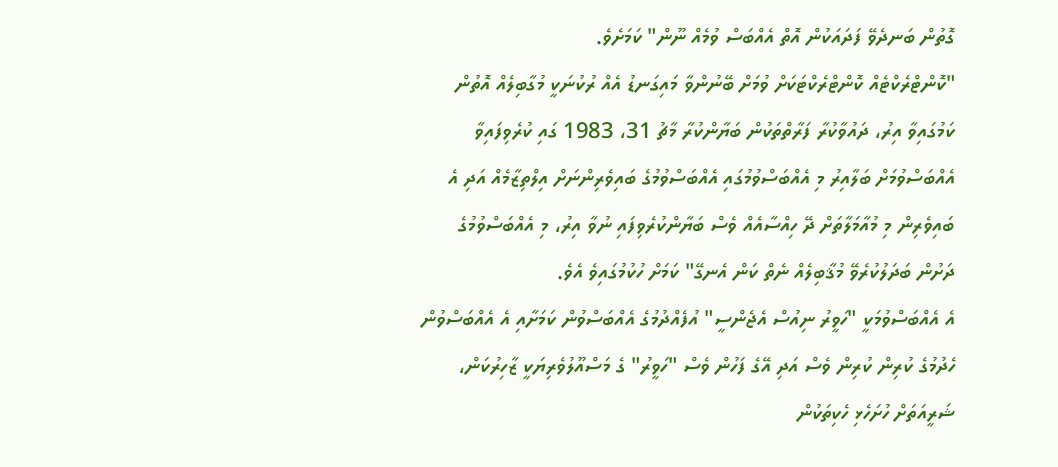ގޮތުން ބަނދެވޭ ފަދައަކުން އޮތް އެއްބަސް ވުމެއް ނޫން" ކަމަށެވެ.
"ކޮންޓްރެކްޓެއް ކޮންޓްރެކްޓަކަށް ވުމަށް ބޭނުންވާ މައިގަނޑު އެއް ރުކުނަކީ މުގާބިލެއް އޮތުން ކަމުގައިވާ އިރު، ދައުވާކުރާ ފަރާތްތަކުން ބަޔާންކުރާ މާޗު 31، 1983 ގައި ކުރެވިފައިވާ އެއްބަސްވުމަށް ބަލާއިރު މި އެއްބަސްވުމުގައި އެއްބަސްވުމުގެ ބައިވެރިންނަށް އިލްތިޒާމެއް އަދި އެ ބައިވެރިން މި މުއާމަލާތަށް ދޭ ހިއްސާއެއް ވެސް ބަޔާންކުރެވިފައި ނުވާ އިރު، މި އެއްބަސްވުމުގެ ދަށުން ބަދަލުކުރެވޭ މުޤާބިލެއް ނެތް ކަން އެނގޭ" ކަމަށް ހުކުމުގައިވެ އެވެ.
އެ އެއްބަސްވުމަކީ "ހަވީރު ނިއުސް އެޖެންސީ" އުފެއްދުމުގެ އެއްބަސްވުން ކަމަށާއި އެ އެއްބަސްވުން ހެދުމުގެ ކުރިން ކުރިން ވެސް އަދި އޭގެ ފަހުން ވެސް "ހަވީރު" ގެ މަސްއޫލުވެރިޔަކީ ޒާހިރުކަން، ޝަރީއަތަށް ހުށަހެޅި ހެކިތަކުން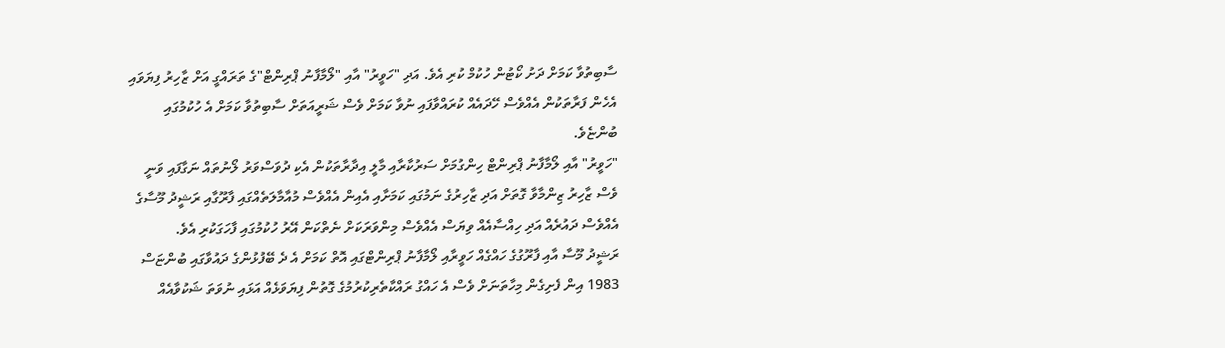ސާބިތުވާ ކަމަށް ދަށު ކޯޓުން ހުކުމް ކުރި އެވެ. އަދި "ހަވީރު" އާއި "ލޯމާފާނު ޕްރިންޓް"ގެ ތަރައްގީ އަށް ޒާހިރު ފިޔަވައި އެހެން ފަރާތަކުން އެއްވެސް ހޭދައެއް ކުރައްވާފައި ނުވާ ކަމަށް ވެސް ޝަރީއަތަށް ސާބިތުވާ ކަމަށް އެ ހުކުމުގައި ބުންޏެވެ.
"ހަވީރު" އާއި ލޯމާފާނު ޕްރިންޓް ހިންގުމަށް ސަރުކާރާއި މާލީ އިދާރާތަކުން އެކި ދުވަސްވަރު ލޯނުތައް ނަގާފައި ވަނީ ވެސް ޒާހިރު ޒިންމާވާ ގޮތަށް އަދި ޒާހިރުގެ ނަމުގައި ކަމަށާއި އެއިން އެއްވެސް މުއާމާލަތެއްގައި ފާރޫގާއި ރަޝީދު މޫސާގެ އެއްވެސް ދައުރެއް އަދި ހިއްސާއެއް ވިޔަސް އެއްވެސް މިންވަރަކަށް ނެތްކަން އޭރު ހުކުމުގައި ފާހަގަކުރި އެވެ.
ރަޝީދު މޫސާ އާއި ފާރޫގުގެ ހައްގެއް ހަވީރާއި ލޯމާފާނު ޕްރިންޓްގައި އޮތް ކަމަށް އެ ދެ ބޭފުޅުންގެ ދައުވާގައި ބުންޏަސް 1983 އިން ފެށިގެން މިހާތަނަށް ވެސް އެ ހައްގު ރައްކާތެރިކުރުމުގެ ގޮތުން ފިޔަވަޅެއް އަޅައި ނުވަތަ ޝަކުވާއެއް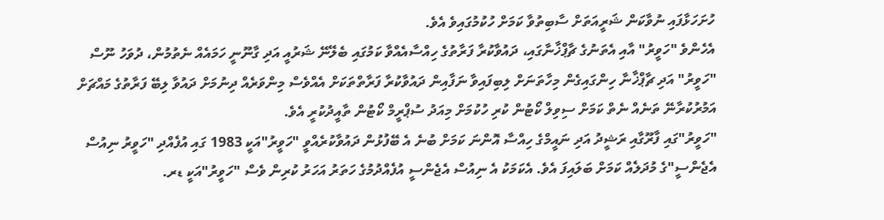ހުށަހަޅާފައި ނުވާކަން ޝަރީއަތަށް ސާބިތުވާ ކަމަށް ހުކުމުގައިވެ އެވެ.
އެހެންވެ "ހަވީރު" އާއި އެތަނުގެ ޗާޕްޚާނާގައި، ދައުވާކުރާ ފަރާތުގެ ހިއްސާއެއްވާ ކަމުގައި ބެލޭނޭ ޝަރުއީ އަދި ގާނޫނީ ހަމައެއް ނެތުމުން، ދުވަހު ނޫސް "ހަވީރު" އަދި ޗާޕްޚާނާ ހިންގައިގެން މިހާތަނަށް ލިބިފައިވާ ނަފާއިން ދައުވާކުރާ ފަރާތްތަކަށް އެއްވެސް މިންވަރެއް ދިނުމަށް ދައުވާ ލިބޭ ފަރާތުގެ މައްޗަށް އަމުރުކުރާނޭ ތަނެއް ނެތް ކަމަށް ސިވިލް ކޯޓުން ކުރި ހުކުމަށް މިއަދު ސުޕްރީމް ކޯޓުން ތާއީދުކުރީ އެވެ.
"ހަވީރު"ގައި ފާރޫގާއި ރަޝީދު އަދި ނައީމްގެ ހިއްސާ އޮންނަ ކަމަށް ބުނެ އެ ބޭފުޅުން ދައުވާކުރެއްވީ "ހަވީރު"އަކީ 1983 ގައި އުފެއްދި "ހަވީރު ނިއުސް އެޖެންސީ"ގެ މުދަލެއް ކަމަށް ބަލައިފަ އެވެ. އެކަމަކު އެ ނިއުސް އެޖެންސީ އުފެއްދުމުގެ ހަތަރު އަހަރު ކުރިން ވެސް "ހަވީރު"އަކީ ޑރ.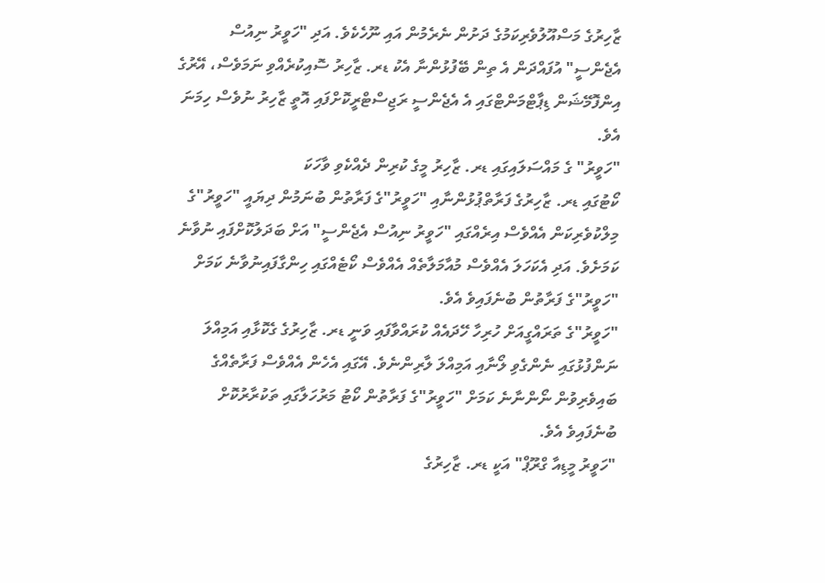ޒާހިރުގެ މަސްއޫލުވެރިކަމުގެ ދަށުން ނެރެމުން އައި ނޫހެކެވެ. އަދި "ހަވީރު ނިއުސް އެޖެންސީ" އުފައްދަން އެ ތިން ބޭފުޅުންނާ އެކު ޑރ. ޒާހިރު ސޮއިކުރެއްވި ނަމަވެސް، އޭރުގެ އިންފޮމޭޝަން ޑިޕާޓްމަންޓްގައި އެ އެޖެންސީ ރަޖިސްޓްރީކޮށްފައި އޮތީ ޒާހިރު ނުވެސް ހިމަނަ އެވެ.
"ހަވީރު" ގެ މައްސަލައިގައި ޑރ. ޒާހިރު މީގެ ކުރިން ދެއްކެވި ވާހަކަ
ކޯޓުގައި ޑރ. ޒާހިރުގެ ފަރާތްޕުޅުންނާއި "ހަވީރު"ގެ ފަރާތުން ބުނަމުން ދިޔައީ "ހަވީރު"ގެ މިލްކުވެރިކަން އެއްވެސް އިރެއްގައި "ހަވީރު ނިއުސް އެޖެންސީ" އަށް ބަދަލުކޮށްފައި ނުވާނެ ކަމަށެވެ. އަދި އެކަހަލަ އެއްވެސް މުއާމަލާތެއް އެއްވެސް ކޯޓެއްގައި ހިންގާފައިނުވާނެ ކަމަށް "ހަވީރު"ގެ ފަރާތުން ބުނެފައިވެ އެވެ.
"ހަވީރު"ގެ ތަރައްގީއަށް ހުރިހާ ހޭދައެއް ކުރައްވާފައި ވަނީ ޑރ. ޒާހިރުގެ ގެކޮޅާއި އަމިއްލަ ނަންފުޅުގައި ނެންގެވި ލޯނާއި އަމިއްލަ ލާރިންނެވެ. އޭގައި އެހެން އެއްވެސް ފަރާތެއްގެ ބައިވެރިވުން ނޯންނާނެ ކަމަށް "ހަވީރު"ގެ ފަރާތުން ކޯޓު މަރުހަލާގައި ތަކުރާރުކޮށް ބުނެފައިވެ އެވެ.
"ހަވީރު މީޑިއާ ގްރޫޕް" އަކީ ޑރ. ޒާހިރުގެ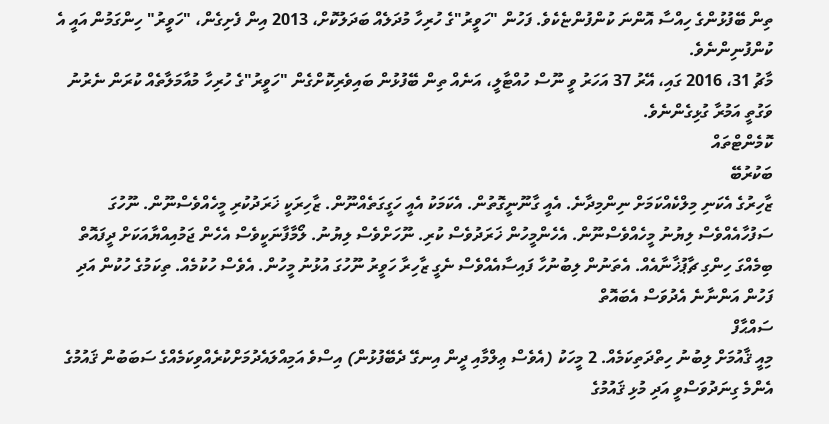ތިން ބޭފުޅުންގެ ހިއްސާ އޮންނަ ކުންފުންޏެކެވެ. ފަހުން "ހަވީރު"ގެ ހުރިހާ މުދަލެއް ބަދަލުކޮށް، 2013 އިން ފެށިގެން، "ހަވީރު" ހިންގަމުން އައީ އެ ކުންފުނިންނެވެ.
މާޗު 31، 2016 ގައި، އޭރު 37 އަހަރު ވީ ނޫސް ހުއްޓާލީ، އަނެއް ތިން ބޭފުޅުން ބައިވެރިކޮށްގެން "ހަވީރު"ގެ ހުރިހާ މުއާމަލާތެއް ކުރަން ނެރުނު ވަގުތީ އަމުރާ ގުޅިގެންނެވެ.
ކޮމެންޓްތައް
ބަކުރުބޭ
ޒާހިރުގެ އެކަނި މިލްކެއްކަމަށް ނިންމިދާނެ. އެއީ ގާނޫނީގޮތުން. އެކަމަކު އެއީ ހަގީގަތެއްނޫން. ޒާހިރަކީ ޚަރަދުކުރި މީހެއްވެސްނޫން. ނޫހުގަ ސަފުހާއެއްވެސް ލިޔުނު މީހެއްވެސްނޫން. އެހެންމީހުން ޚަރަދުވެސް ކުރި. ނޫހަށްވެސް ލިޔުނު. ލޯމާފާނަކީވެސް އެހެން ޖަމުއިއްޔާއަކަށް ދީފައޮތް ބިމެއްގަ ހިންގި ޗާޕުޚާނާއެއް. އެތަނުން ލިބުނުހާ ފައިސާއެއްވެސް ނެގީ ޒާހިރާ ހަވީރު ނޫހުގަ އުޅުނު މީހުން. އެވެސް ހުކުމެއް. ތިކަމުގެ ހުކުން އަދި ފަހުން އަންނާނެ އެދުވަސް އެބައޮތް
ސައްޙާފް
މިއީ ޤާއުމަށް ލިބުނު ހިތްދަތިކަމެއް. 2 މީހަކު (އެވެސް ޢިލްމާއި ދީން އިނގޭ ދެބޭފުޅުން) އިސްވެ އަމިއްލައެދުމަށްކުރެއްވިކަމެއްގެ ސަބަބުން ޤައުމުގެ އެންމެ ގިނަދުވަސްވީ އަދި މުޅި ޤައުމުގެ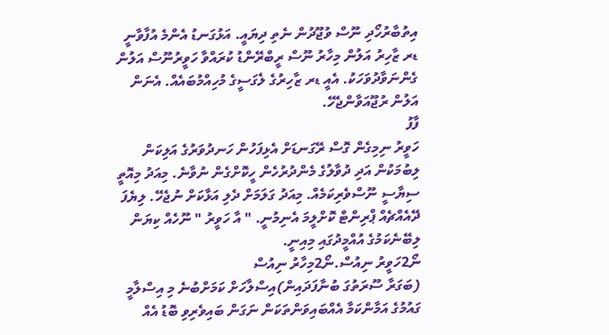އިތުބާރުހޯދި ނޫސް ވުޖޫދުން ނެތި ދިޔައީ. އަޅުގަނޑު އެންމެ އުފާވާނީ ޑރ ޒާހިރު އަލުން މިހާރު ނޫސް ރީބްރޭންޑު ކުރައްވާ ހަވީރުނޫސް އަލުން ގެންނަވާދުވަހަކު. އެއީ ޑރ ޒާހިރުގެ ލެގަސީގެ މުހިއްމުބައެއް. އެނަން އަލުން ރުޖޫއަވާންޖެހޭ.
ފާފު
ހަވީރު ނިމިގެން ގޮސް ރޭގަނޑަށް އެޅިފަހުން ހަނދުވަރުގެ އަލިކަން ލިބުމަކުން އަދި ދުވާލުގެ މެންދުރުހެން ހީކޮށްގެން ނުވާނެ. މިއަދު މިއޮތީ ސިޔާސީ ނޫސްވެރިކަމެއް. މިއަދު ގަލަމަށް ދެލި އަޅާކަށް ނުޖެހޭ. ލިޔެފަ ދޭއެއްޗެއް ޕްރިންޓް ކޮށްލީމަ އެނިމުނީ. " އާ ހަވީރު " ނޫހެއް ކިޔަން ލިބޭނެކަމުގެ އުއްމީދުގައި މިއިނީ.
ނޯ2ހަވީރު ނިއުސް.ނޯ2މިހާރު ނިއުސް
(ބަގަރާ ސޫރަތުގަ ބުނާފަދައިން)އިސްލާހަށް ކަމަށްބުނެ މި އިސްލާމީ ގައުމުގެ އަމާންކަމާ އެއްބައިވަންތަކަން ނަގަން ބައިވެރިވި ބޮޑު އެއް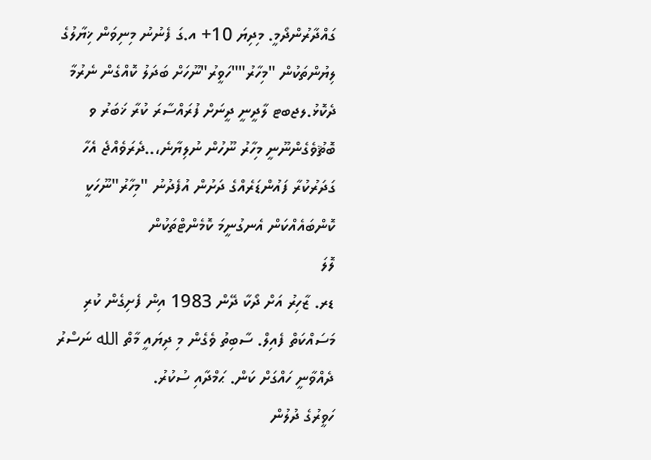ގައްދާރުންދޯމީ. މިދިޔަ 10+ އ.ގަ ފެނުނު މިނިވަން ޚިޔާލުގެ ލިޔުންތަކުން "މިހާރު""ހަވީރު"ނޫހަށް ބަދަލު ކޮއްގެން ނެރުމާ ދެކޮޅު.ލޖބޓ ލާދީނީ ދީނަށް ފުރައްސާރަ ކުރާ ޚަބަރު ވ ބޮޘުވެގެންނޫނީ މިހާރު ނޫހުން ނުލިޔާނެ،..ދެރަވެއްޖެ އެހާ ގަދަރުކުރާ ފައުންޑަރެއްގެ ދަށުން އުފެދުނު "މިހާރު"ނޫހަކީ ކޮންބައެއްކަން އެނގުނީމަ ކޮމެންޓްތަކުން
ލޮލަ
ޑރ. ޒާހިރު އަށް ދޯކާ ދޭން 1983 އިން ފެށިގެން ކުރި މަސައްކަތް ފެއިލް. ސާބިތު ވެގެން މި ދިޔައީ މާތް الله ނަސްރު ދެއްވާނީ ހައްގަށް ކަން. ޙަމްދާއި ސުކުރު.
ހަވީރުގެ ދުލުން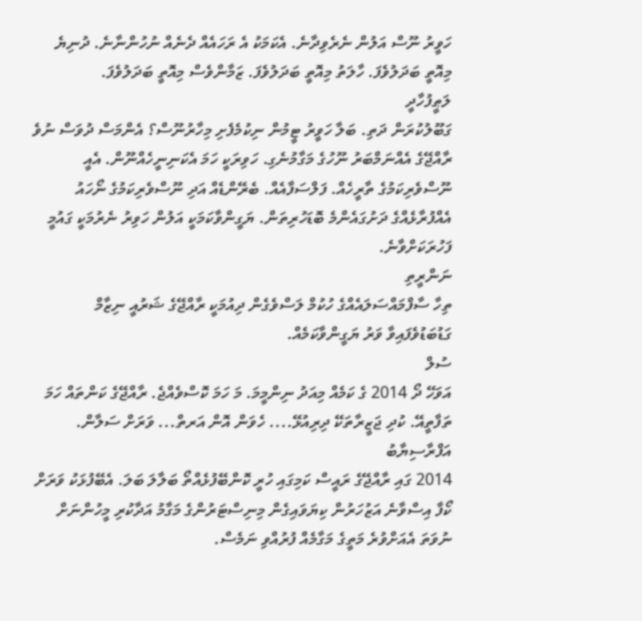ހަވީރު ނޫސް އަލުން ނެރެވިދާނެ. އެކަމަކު އެ ރަހައެއް ދެނެއް ނުހުންނާނެ. ދުނިޔެ މިއޮތީ ބަދަލުވެފަ. ހާލަތު މިއޮތީ ބަދަލުވެފަ. ޒަމާންވެސް މިއޮތީ ބަދަލުވެފަ.
ލަޠީފުހާދީ
ގަބޫލުކުރަން ދަތި. ބަލާ ހަވީރު ޓީމުން ނިކުމެފެށި މިހާރުނޫސް؟ އެންމަސް ދުވަސް ނުވެ ރާއްޖޭގެ އެއްނަމްބަރު ނޫހުގެ މަގާމުނެގި. ހަވިރަކީ ހަމަ އެކަނިނީހެއްނޫން. އެއީ ނޫސްވެރިކަމުގެ ތާރީހެއް. ފަލްސަފާއެއް. ބެރޭންޑެއް އަދި ނޫސްވެރިކަމުގެ ނޯހައު އެއްފުރާޅެއްގެ ދަށުގައެންމެ ބޮޑަހުރިތަން. ޔަގީންވާކަމަކީ އަލުން ހަވިރު ނެރުމަކީ ގައުމީ ފަހުރަކަށްވާނެ.
ނަންރީތި
ތިހާ ސާފްމައްސަލައެއްގެ ހުކުމް ލަސްވެގެން ދިއުމަކީ ރާއްޖޭގެ ޝަރުއީ ނިޒާމް ގަޑުބަޑުވެފައިވާ ވަރު ޔަގީންވާކަމެއް.
ސުލް
އަވަހޭ ދޯ 2014 ގެ ކަމެއް މިއަދު ނިންމީމަ. މަ ހަމަ ކޮސްވެއްޖެ. ރާއްޖޭގެ ކަންތައް ހަމަ ތަފާތީއޭ. ކުދި ޖަޒީރާތަކޭ ދިރިއުޅޭ.... ހެވަން އޮން އަރތް... ވަރަށް ސަލާން.
އަފްރާސިޔާބު
2014 ގައި ރާއްޖޭގެ ރައީސް ކަމިގައި ހުރީ ކޮންބޭފުޅެއްތޯ ބަލާލަ ބަލަ. އެބޭފުޅަކު ވަރަށް ކޯފާ އިސްވާނެ އަޒުހަރުން ކިޔަވައިގެން މިނިސްޓަރުންގެ މަގާމު އަދާކުރި މީހުންނަށް ނުވަތަ އެއަށްވުރެ މަތީގެ މަގާމެއް ފުރުއްވި ނަމެސް.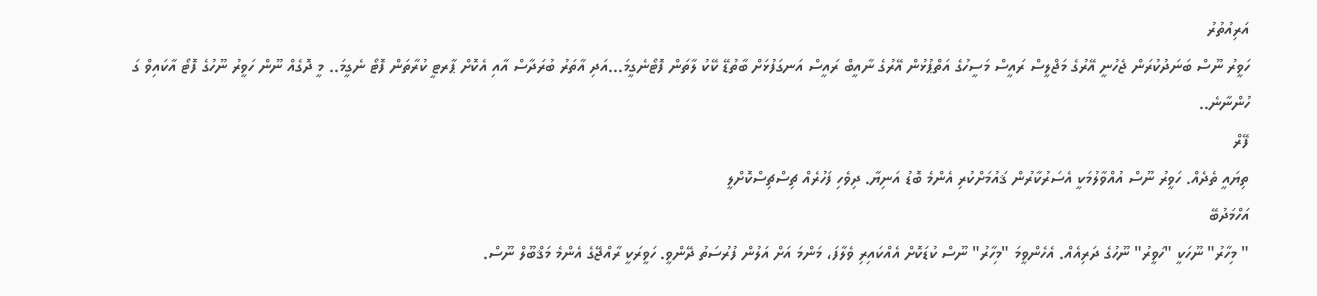އަރިއުތުރު
ހަވީރު ނޫސް ބަނަދުކުރަން ޖެހުނީ އޭރުގެ މަޖްލީސް ރައީސް މަސީހުގެ އަތްޕުޅުން އޭރުގެ ނާއީބް ރައީސް އަނގަފުޅަށް ބާތުޑޭ ކޭކު ލާތަން ފޮޓޯނެގީމަ...އަދި އާތަރު ބުރަދާސް އާއި އެކޮށް ޕާރޓީ ކުރާތަން ފޮޓޯ ނެގީމަ.. މީ ދޮގެއް ނޫން ހަވީރު ނޫހުގެ ފޮޓޯ އާކައިވް ގަ ހުންނާނެ..
ފޭރް
ތިޔައީ ތެދެއް. ހަވީރު ނޫސް އުއްވާލުމަކީ އެސަރުކާރުން ޤައުމަށްކުރި އެންމެ ބޮޑު އަނިޔާ. ދިވެހި ފަހުރެއް ޗިސްޗިސްކޮށްލީ
އަހްމަދުބޭ
" މިހާރު" ނޫހަކީ "ހަވީރު" ނޫހުގެ ދަރިއެއް. އެހެންވީމަ "މިހާރު" ނޫސް ކުޑަކޮށް އެއްކައިރި ވެލާފަ، މަންމަ އަށް އަލުން ފުރުސަތު ދޭންވީ. ހަވީރަކީ ރާއްޖޭގެ އެންމެ މަޤްބޫލް ނޫސް.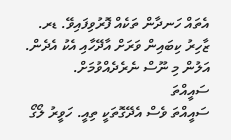އެތައް ހަނދާން ތަކެއް ފޮރުވިފައިވޭ. ޑރ. ޒާހިރު ކިބައިން ވަރަށް އާދޭހާއި އެކު އެދެން. އަލުން މި ނޫސް ނެރެދެއްވުމަށް.
ސައީއްތަ
ސައީއްތަ ވެސް އެދޭގޮތަކީ ތިއީ. ހަވީރު ލޯގޯ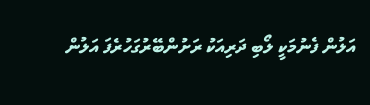އަލުން ފެނުމަކީ ލޯބި ދަރިއަކު ރަށުންބޭރުގަހުރެފަ އަލުން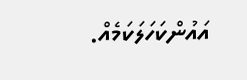އައުންކަހަލަކަމެއް.